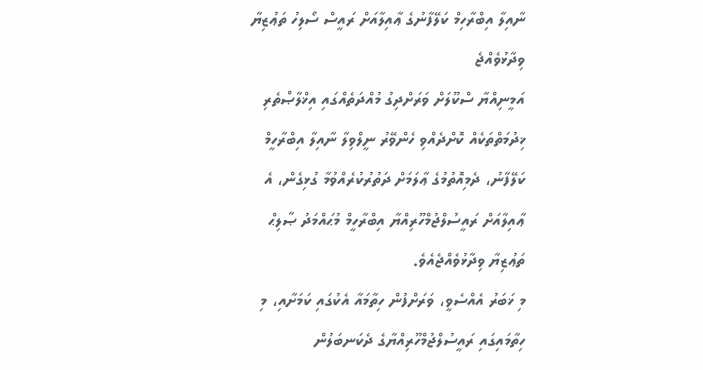ނާއިލާ އިބްރާހިމް ކަލޭފާނުގެ ޢާއިލާއަށް ރައީސް ސޯލިހު ތަޢުޒިޔާ ވިދާޅުވެއްޖެ
އަމީނިއްޔާ ސްކޫލަށް ވަރަށްދިގު މުއްދަތެއްގައި އިޚްލާޞްތެރި ޚިދުމަތްތަކެއް ކޮށްދެއްވި ހެންވޭރު ނީލްވިލާ ނާއިލާ އިބްރާހީމް ކަލޭފާނު، ދެމިއޮތުމުގެ ޢާލަމަށް ދަތުރުކުރެއްވުމާ ގުޅިގެން، އެ ޢާއިލާއަށް ރައީސުލްޖުމްހޫރިއްޔާ އިބްރާހީމް މުޙައްމަދު ޞާލިޙް ތަޢުޒިޔާ ވިދާޅުވެއްޖެއެވެ.
މި ޚަބަރު އެއްސެވީ، ވަރަށްފުން ހިތާމައާ އެކުގައި ކަމަށާއި، މި ހިތާމައިގައި ރައީސުލްޖުމްހޫރިއްޔާގެ ދެކަނބަލުން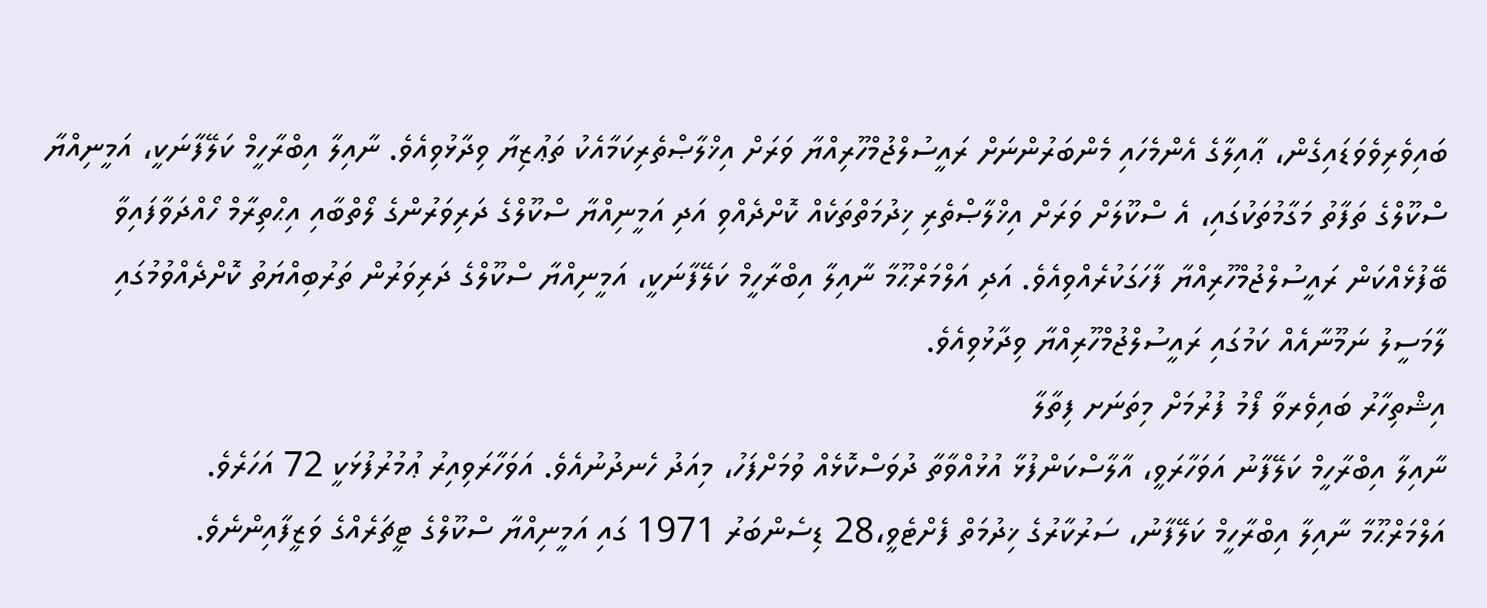ބައިވެރިވެވަޑައިގެން، ޢާއިލާގެ އެންމެހައި މެންބަރުންނަށް ރައީސުލްޖުމްހޫރިއްޔާ ވަރަށް އިޚްލާޞްތެރިކަމާއެކު ތަޢުޒިޔާ ވިދާޅުވިއެވެ. ނާއިލާ އިބްރާހީމް ކަލޭފާނަކީ، އަމީނިއްޔާ ސްކޫލްގެ ތަފާތު މަގާމުތަކުގައި، އެ ސްކޫލަށް ވަރަށް އިޚްލާޞްތެރި ޚިދުމަތްތަކެއް ކޮށްދެއްވި އަދި އަމީނިއްޔާ ސްކޫލްގެ ދަރިވަރުންގެ ލޯތްބާއި އިޙްތިރާމް ހޯއްދަވާފައިވާ ބޭފުޅެއްކަން ރައީސުލްޖުމްހޫރިއްޔާ ފާހަގަކުރެއްވިއެވެ. އަދި އަލްމަރްޙޫމާ ނާއިލާ އިބްރާހީމް ކަލޭފާނަކީ، އަމީނިއްޔާ ސްކޫލްގެ ދަރިވަރުން ތަރުބިއްޔަތު ކޮށްދެއްވުމުގައި ލާމަސީލު ނަމޫނާއެއް ކަމުގައި ރައީސުލްޖުމްހޫރިއްޔާ ވިދާޅުވިއެވެ.
އިޝްތިހާރު ބައިވެރވާ ފޯމު ފުރުމަށް މިތަނަށ ފިތާލާ
ނާއިލާ އިބްރާހީމް ކަލޭފާނު އަވަހާރަވީ، އާލާސްކަންފުޅާ އުޅުއްވާތާ ދުވަސްކޮޅެއް ވުމަށްފަހު، މިއަދު ހެނދުނުއެވެ. އަވަހާރަވިއިރު ޢުމުރުފުޅަކީ 72 އަހަރެވެ.
އަލްމަރްޙޫމާ ނާއިލާ އިބްރާހީމް ކަލޭފާނު، ސަރުކާރުގެ ޚިދުމަތް ފެށްޓެވީ،28 ޑިސެންބަރު 1971 ގައި އަމީނިއްޔާ ސްކޫލްގެ ޓީޗަރެއްގެ ވަޒީފާއިންނެވެ.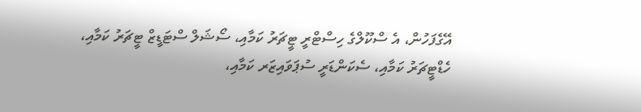އޭގެފަހުން، އެ ސްކޫލްގެ ހިސްޓްރީ ޓީޗަރު ކަމާއި، ސޯޝަލް ސްޓަޑީޒް ޓީޗަރު ކަމާއި، ހެޑްޓީޗަރު ކަމާއި، ސެކަންޑަރީ ސުޕަވައިޒަރ ކަމާއި،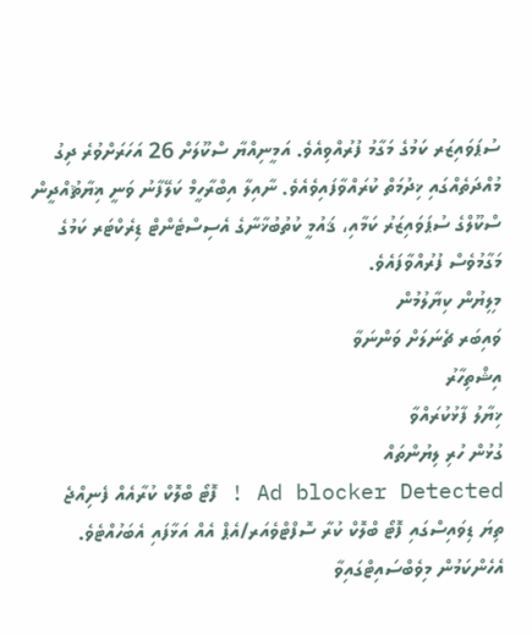ސުޕަވައިޒަރ ކަމުގެ މަގާމު ފުރުއްވިއެވެ. އަމީނިއްޔާ ސްކޫލަށް 26 އަހަރަށްވުރެ ދިގު މުއްދަތެއްގައި ޚިދުމަތް ކުރައްވާފައިވެއެވެ. ނާއިލާ އިބްރާހީމް ކަލޭފާނު ވަނީ ޣިޔާޘުއްދީން ސްކޫލްގެ ސުޕަވައިޒަރު ކަމާއި، ޤައުމީ ކުތުބުޚާނާގެ އެސިސްޓެންޓް ޑިރެކްޓަރ ކަމުގެ މަގާމުވެސް ފުރުއްވާފައެވެ.
މިލިޔުން ކިޔާލުމުން
ވައިބަރ ޗެނަލަށް ވަންނަވާ
އިޝްތިހާރު
ޚިޔާލު ފާޅުކުރައްވާ
ގުޅުން ހުރި ލިޔުންތައް
Ad blocker Detected ! ފޮޓޯ ބްލޮކް ކުރާއެއް ފެނިއްޖެ
ތިޔަ ޑިވައިސްގައި ފޮޓޯ ބްލޮކް ކުރާ ސޮފްޓްވެއަރ/އެޕް އެއް އަޅާފައި އެބަހުއްޓެވެ. އެހެންކަމުން މިވެބްސައިޓްގައިވާ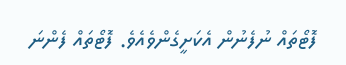ފޮޓޯތައް ނުފެނުން އެކަށީގެންވެއެވެ. ފޮޓޯތައް ފެންނަ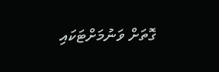ގޮތަށް ވަނުމަށްޓަކައި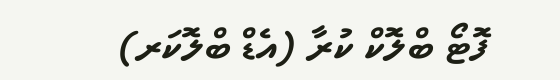ފޮޓޯ ބްލޮކް ކުރާ (އެޑް ބްލޮކަރ)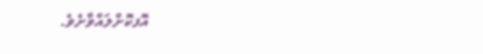އޮފކޮށްލައްވާށެވެ.